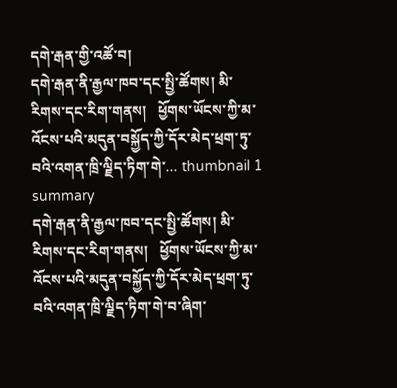དགེ་རྒན་གྱི་འཚོ་བ།
དགེ་རྒན་ནི་རྒྱལ་ཁབ་དང་སྤྱི་ཚོགས། མི་རིགས་དང་རིག་གནས།   ཕྱོགས་ཡོངས་ཀྱི་མ་འོངས་པའི་མདུན་བསྐྱོད་ཀྱི་དོར་མེད་ཕྲག་ཏུ་བའི་འགན་ཁྲི་ལྗིད་ཏིག་གེ་... thumbnail 1 summary
དགེ་རྒན་ནི་རྒྱལ་ཁབ་དང་སྤྱི་ཚོགས། མི་རིགས་དང་རིག་གནས།   ཕྱོགས་ཡོངས་ཀྱི་མ་འོངས་པའི་མདུན་བསྐྱོད་ཀྱི་དོར་མེད་ཕྲག་ཏུ་བའི་འགན་ཁྲི་ལྗིད་ཏིག་གེ་བ་ཞིག་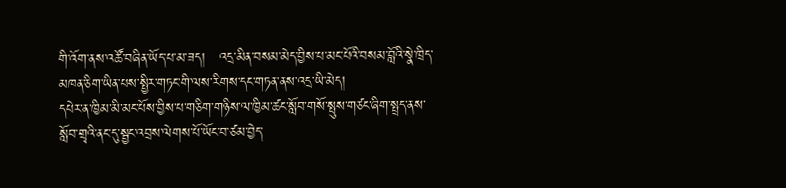གི་འོག་ནས་འཚོ་བཞིན་ཡོད་པ་མ་ཟད།   འདྲ་མིན་བསམ་མེད་བྱིས་པ་མང་པོའི་བསམ་བློའི་སྣེ་ཁྲིད་མཁན་ཅིག་ཡིན་པས་སྤྱིར་གཏང་གི་ལས་རིགས་དང་གཏན་ནས་འདྲ་ཡི་མེད།
དཔེར་ན་ཁྱིམ་མི་མང་པོས་བྱིས་པ་གཅིག་གཉིས་ལ་ཁྱིམ་ཚང་སློབ་གསོ་སྤུས་གཙང་ཞིག་སྤྲད་ནས་སློབ་གྲྭའི་ནང་དུ་སྦྱང་འབྲས་ལེགས་པོ་ཡོང་བ་ཙམ་བྱེད་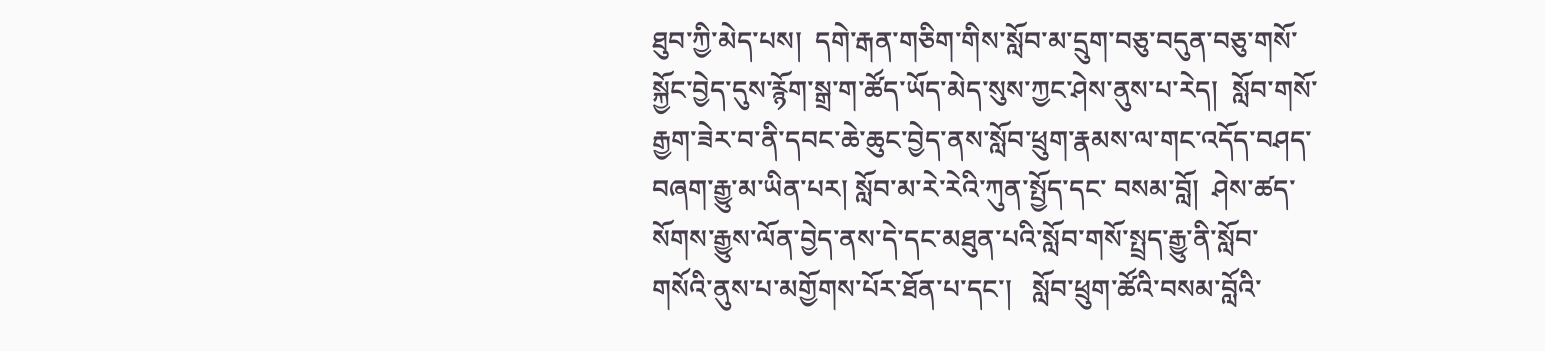ཐུབ་ཀྱི་མེད་པས།  དགེ་རྒན་གཅིག་གིས་སློབ་མ་དྲུག་བཅུ་བདུན་བཅུ་གསོ་སྐྱོང་བྱེད་དུས་རྙོག་སྒྲ་ག་ཚོད་ཡོད་མེད་སུས་ཀྱང་ཤེས་ནུས་པ་རེད།  སློབ་གསོ་རྒྱག་ཟེར་བ་ནི་དབང་ཆེ་ཆུང་བྱེད་ནས་སློབ་ཕྲུག་རྣམས་ལ་གང་འདོད་བཤད་བཞག་རྒྱུ་མ་ཡིན་པར། སློབ་མ་རེ་རེའི་ཀུན་སྤྱོད་དང་ བསམ་བློ།  ཤེས་ཚད་སོགས་རྒྱུས་ལོན་བྱེད་ནས་དེ་དང་མཐུན་པའི་སློབ་གསོ་སྤྲད་རྒྱུ་ནི་སློབ་གསོའི་ནུས་པ་མགྱོགས་པོར་ཐོན་པ་དང་།   སློབ་ཕྲུག་ཚོའི་བསམ་བློའི་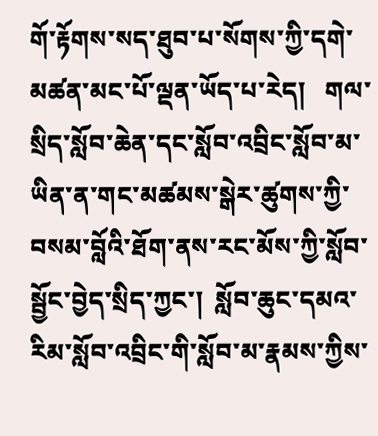གོ་རྟོགས་སད་ཐུབ་པ་སོགས་ཀྱི་དགེ་མཚན་མང་པོ་ལྡན་ཡོད་པ་རེད།   གལ་སྲིད་སློབ་ཆེན་དང་སློབ་འབྲིང་སློབ་མ་ཡིན་ན་གང་མཚམས་སྒེར་ཚུགས་ཀྱི་བསམ་བློའི་ཐོག་ནས་རང་མོས་ཀྱི་སློབ་སྦྱོང་བྱེད་སྲིད་ཀྱང་།  སློབ་ཆུང་དམའ་རིམ་སློབ་འབྲིང་གི་སློབ་མ་རྣམས་ཀྱིས་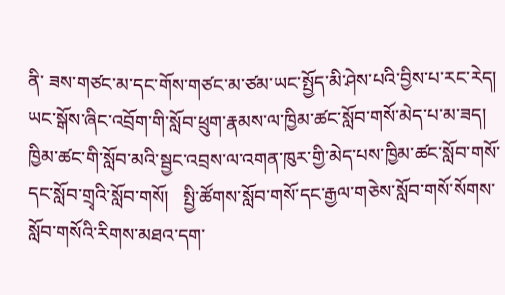ནི་ ཟས་གཙང་མ་དང་གོས་གཙང་མ་ཙམ་ཡང་སྤྱོད་མི་ཤེས་པའི་བྱིས་པ་རང་རེད།  ཡང་སྒོས་ཞིང་འབྲོག་གི་སློབ་ཕྲུག་རྣམས་ལ་ཁྱིམ་ཚང་སློབ་གསོ་མེད་པ་མ་ཟད།  ཁྱིམ་ཚང་གི་སློབ་མའི་སྦྱང་འབྲས་ལ་འགན་ཁུར་གྱི་མེད་པས་ཁྱིམ་ཚང་སློབ་གསོ་དང་སློབ་གྲྭའི་སློབ་གསོ།   སྤྱི་ཚོགས་སློབ་གསོ་དང་རྒྱལ་གཅེས་སློབ་གསོ་སོགས་སློབ་གསོའི་རིགས་མཐའ་དག་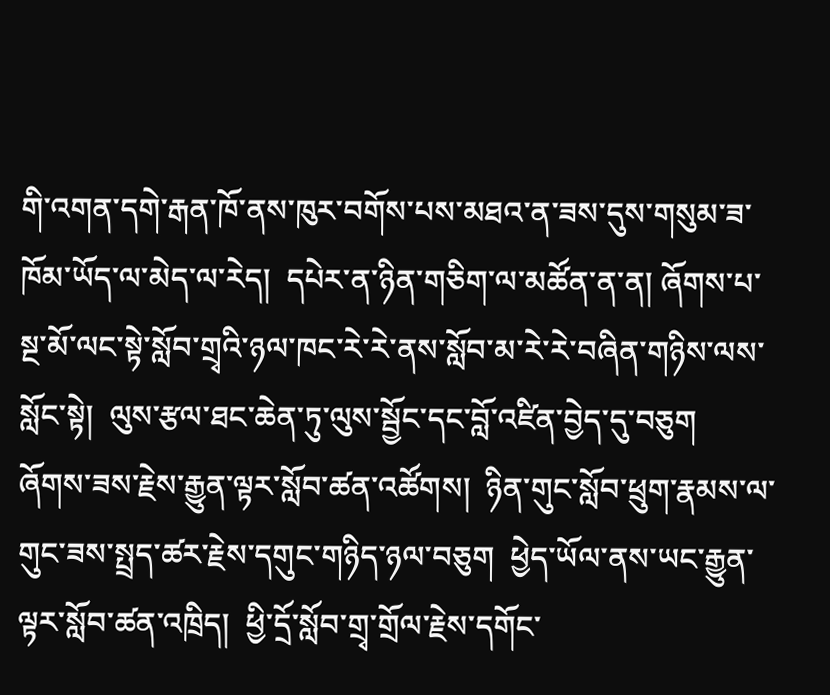གི་འགན་དགེ་རྒན་ཁོ་ནས་ཁུར་བགོས་པས་མཐའ་ན་ཟས་དུས་གསུམ་ཟ་ཁོམ་ཡོད་ལ་མེད་ལ་རེད།  དཔེར་ན་ཉིན་གཅིག་ལ་མཚོན་ན་ན། ཞོགས་པ་སྔ་མོ་ལང་སྟེ་སློབ་གྲྭའི་ཉལ་ཁང་རེ་རེ་ནས་སློབ་མ་རེ་རེ་བཞིན་གཉིས་ལས་སློང་སྟེ།  ལུས་རྩལ་ཐང་ཆེན་ཏུ་ལུས་སྦྱོང་དང་བློ་འཛིན་བྱེད་དུ་བཅུག  ཞོགས་ཟས་རྗེས་རྒྱུན་ལྟར་སློབ་ཚན་འཚོགས།  ཉིན་གུང་སློབ་ཕྲུག་རྣམས་ལ་གུང་ཟས་སྤྲད་ཚར་རྗེས་དགུང་གཉིད་ཉལ་བཅུག  ཕྱེད་ཡོལ་ནས་ཡང་རྒྱུན་ལྟར་སློབ་ཚན་འཁྲིད།  ཕྱི་དྲོ་སློབ་གྲྭ་གྲོལ་རྗེས་དགོང་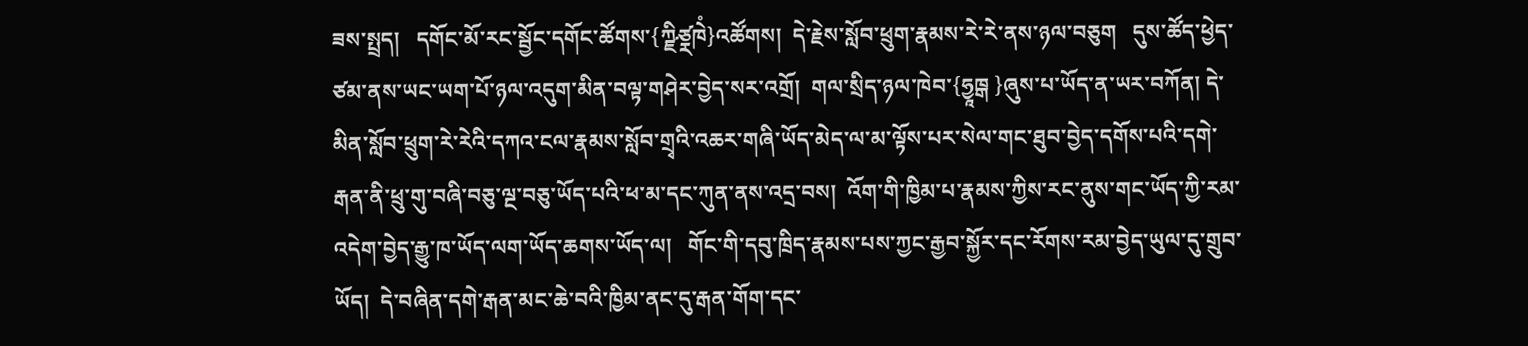ཟས་སྤྲད།   དགོང་མོ་རང་སྦྱོང་དགོང་ཚོགས་{ཀྫིཙྼཁེཾ}འཚོགས།  དེ་རྗེས་སློབ་ཕྲུག་རྣམས་རེ་རེ་ནས་ཉལ་བཅུག   དུས་ཚོད་ཕྱེད་ཙམ་ནས་ཡང་ཡག་པོ་ཉལ་འདུག་མིན་བལྟ་གཤེར་བྱེད་སར་འགྲོ།  གལ་སྲིད་ཉལ་ཁེབ་{ཧྱཱཁྒ }ཞུས་པ་ཡོད་ན་ཡར་བཀོན། དེ་མིན་སློབ་ཕྲུག་རེ་རེའི་དཀའ་ངལ་རྣམས་སློབ་གྲྭའི་འཆར་གཞི་ཡོད་མེད་ལ་མ་ལྟོས་པར་སེལ་གང་ཐུབ་བྱེད་དགོས་པའི་དགེ་རྒན་ནི་ཕྲུ་གུ་བཞི་བཅུ་ལྔ་བཅུ་ཡོད་པའི་ཕ་མ་དང་ཀུན་ནས་འདྲ་བས།  འོག་གི་ཁྱིམ་པ་རྣམས་ཀྱིས་རང་ནུས་གང་ཡོད་ཀྱི་རམ་འདེག་བྱེད་རྒྱུ་ཁ་ཡོད་ལག་ཡོད་ཆགས་ཡོད་ལ།   གོང་གི་དབུ་ཁྲིད་རྣམས་པས་ཀྱང་རྒྱབ་སྐྱོར་དང་རོགས་རམ་བྱེད་ཡུལ་དུ་གྲུབ་ཡོད།  དེ་བཞིན་དགེ་རྒན་མང་ཆེ་བའི་ཁྱིམ་ནང་དུ་རྒན་གོག་དང་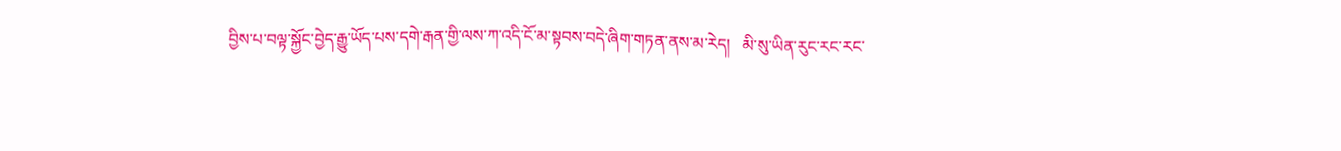བྱིས་པ་བལྟ་སྐྱོང་བྱེད་རྒྱུ་ཡོད་པས་དགེ་རྒན་གྱི་ལས་ཀ་འདི་ངོ་མ་སྟབས་བདེ་ཞིག་གཏན་ནས་མ་རེད།   མི་སུ་ཡིན་རུང་རང་རང་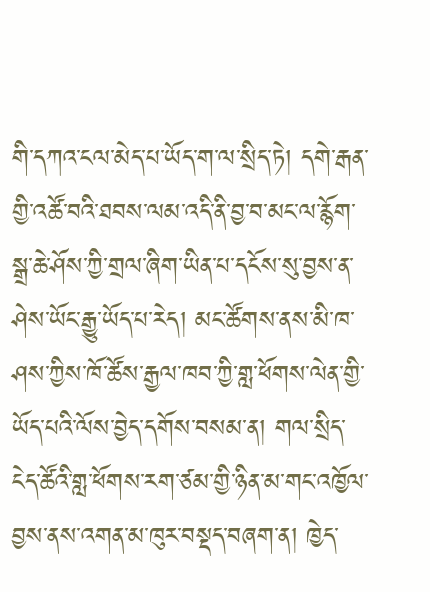གི་དཀའ་ངལ་མེད་པ་ཡོད་ག་ལ་སྲིད་ཏེ། དགེ་རྒན་གྱི་འཚོ་བའི་ཐབས་ལམ་འདི་ནི་བྱ་བ་མང་ལ་རྙོག་སྒྲ་ཆེ་ཤོས་ཀྱི་གྲལ་ཞིག་ཡིན་པ་དངོས་སུ་བྱས་ན་ཤེས་ཡོང་རྒྱུ་ཡོད་པ་རེད། མང་ཚོགས་ནས་མི་ཁ་ཤས་ཀྱིས་ཁོ་ཚོས་རྒྱལ་ཁབ་ཀྱི་གླ་ཕོགས་ལེན་གྱི་ཡོད་པའི་ལོས་བྱེད་དགོས་བསམ་ན། གལ་སྲིད་ངེད་ཚོའི་གླ་ཕོགས་རག་ཙམ་གྱི་ཉིན་མ་གང་འཁྱོལ་བྱས་ནས་འགན་མ་ཁུར་བསྡད་བཞག་ན། ཁྱེད་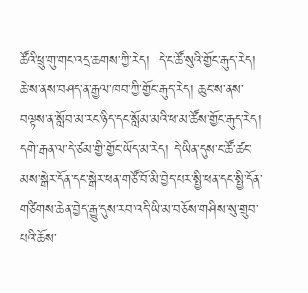ཚོའི་ཕྲུ་གུ་གང་འདྲ་ཆགས་ཀྱི་རེད།  དེ་ང་ཚོ་སུའི་གྱོང་རྒུད་རེད།  ཆེ་ས་ནས་བཤད་ན་རྒྱལ་ཁབ་ཀྱི་གྱོང་རྒུད་རེད། ཆུང་ས་ནས་བལྟས་ན་སློབ་མ་རང་ཉིད་དང་སློམ་མའི་ཕ་མ་ཚོས་གྱོང་རྒུད་རེད། དགེ་རྒན་ལ་དེ་ཙམ་གྱི་གྱོང་ཡོད་མ་རེད། དེ་ཡིན་དུས་ང་ཚོ་ཚང་མས་སྒེར་དོན་དང་སྒེར་ཕན་གཙོ་བོ་མི་བྱེད་པར་སྤྱི་ཕན་དང་སྤྱི་དོན་གཙིགས་ཆེན་བྱེད་རྒྱུ་དུས་རབ་འདི་ཡི་མ་བཅོས་གཤིས་སུ་གྲུབ་པའི་ཆོས་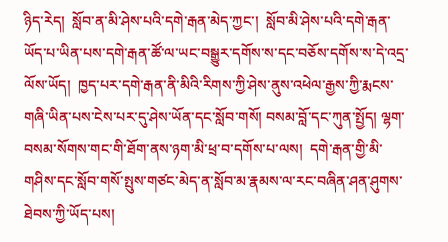ཉིད་རེད།  སློབ་ན་མི་ཤེས་པའི་དགེ་རྒན་མེད་ཀྱང་།  སློབ་མི་ཤེས་པའི་དགེ་རྒན་ཡོད་པ་ཡིན་པས་དགེ་རྒན་ཚོ་ལ་ཡང་བསྒྱུར་དགོས་ས་དང་བཅོས་དགོས་ས་དེ་འདྲ་ལོས་ཡོད།  ཁྱད་པར་དགེ་རྒན་ནི་མིའི་རིགས་ཀྱི་ཤེས་ནུས་འཕེལ་རྒྱས་ཀྱི་རྨངས་གཞི་ཡིན་པས་ངེས་པར་དུ་ཤེས་ཡོན་དང་སློབ་གསོ། བསམ་བློ་དང་ཀུན་སྤྱོད། ལྷག་བསམ་སོགས་གང་གི་ཐོག་ནས་ཉག་མི་ཕྲ་བ་དགོས་པ་ལས།  དགེ་རྒན་གྱི་མི་གཤིས་དང་སློབ་གསོ་སྤུས་གཙང་མེད་ན་སློབ་མ་རྣམས་ལ་རང་བཞིན་ཤན་ཤུགས་ཐེབས་ཀྱི་ཡོད་པས།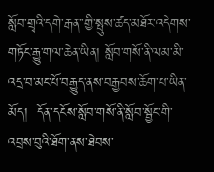སློབ་གྲྭའི་དགེ་རྒན་་གྱི་སྤུས་ཚད་མཐོར་འདེགས་གཏོང་རྒྱུ་གལ་ཆེན་ཡིན། སློབ་གསོ་ནི་ལམ་མི་འདྲ་བ་མང་པོ་བརྒྱུད་ནས་བརྒྱབས་ཆོག་པ་ཡིན་མོད།  དོན་དངོས་སློབ་གསོ་ནི་སློབ་སྦྱོང་གི་འབྲས་བུའི་ཐོག་ནས་ཐེབས་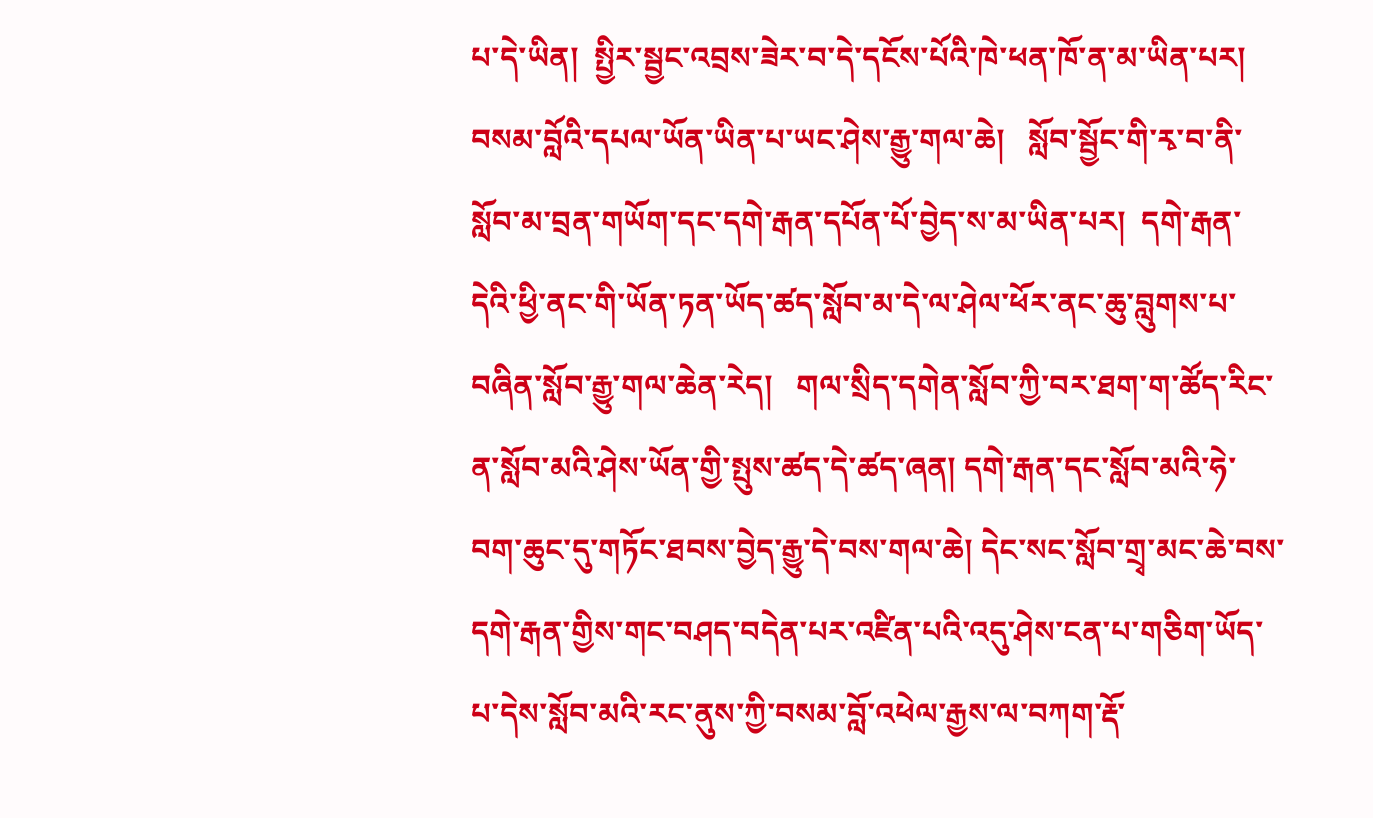པ་དེ་ཡིན།  སྤྱིར་སྦྱང་འབྲས་ཟེར་བ་དེ་དངོས་པོའི་ཁེ་ཕན་ཁོ་ན་མ་ཡིན་པར། བསམ་བློའི་དཔལ་ཡོན་ཡིན་པ་ཡང་ཤེས་རྒྱུ་གལ་ཆེ།   སློབ་སྦྱོང་གི་རྭ་བ་ནི་སློབ་མ་བྲན་གཡོག་དང་དགེ་རྒན་དཔོན་པོ་བྱེད་ས་མ་ཡིན་པར།  དགེ་རྒན་དེའི་ཕྱི་ནང་གི་ཡོན་ཏན་ཡོད་ཚད་སློབ་མ་དེ་ལ་ཤེལ་ཕོར་ནང་ཆུ་བླུགས་པ་བཞིན་སློབ་རྒྱུ་གལ་ཆེན་རེད།   གལ་སྲིད་དགེན་སློབ་ཀྱི་བར་ཐག་ག་ཚོད་རིང་ན་སློབ་མའི་ཤེས་ཡོན་གྱི་སྤུས་ཚད་དེ་ཚད་ཞན། དགེ་རྒན་དང་སློབ་མའི་ཧེ་བག་ཆུང་དུ་གཏོང་ཐབས་བྱེད་རྒྱུ་དེ་བས་གལ་ཆེ། དེང་སང་སློབ་གྲྭ་མང་ཆེ་བས་དགེ་རྒན་གྱིས་གང་བཤད་བདེན་པར་འཛིན་པའི་འདུ་ཤེས་ངན་པ་གཅིག་ཡོད་པ་དེས་སློབ་མའི་རང་ནུས་ཀྱི་བསམ་བློ་འཕེལ་རྒྱས་ལ་བཀག་རྡོ་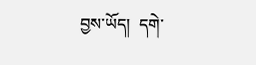བྱས་ཡོད།  དགེ་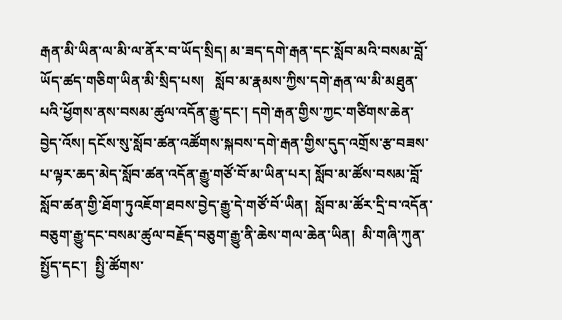རྒན་མི་ཡིན་ལ་མི་ལ་ནོར་བ་ཡོད་སྲིད། མ་ཟད་དགེ་རྒན་དང་སློབ་མའི་བསམ་བློ་ཡོད་ཚད་གཅིག་ཡིན་མི་སྲིད་པས།   སློབ་མ་རྣམས་ཀྱིས་དགེ་རྒན་ལ་མི་མཐུན་པའི་ཕྱོགས་ནས་བསམ་ཚུལ་འདོན་རྒྱུ་དང་། དགེ་རྒན་གྱིས་ཀྱང་གཙིགས་ཆེན་བྱེད་འོས། དངོས་སུ་སློབ་ཚན་འཚོགས་སྐབས་དགེ་རྒན་གྱིས་དུད་འགྲོས་རྩ་བཟས་པ་ལྟར་ཆད་མེད་སློབ་ཚན་འདོན་རྒྱུ་གཙོ་བོ་མ་ཡིན་པར། སློབ་མ་ཚོས་བསམ་བློ་སློབ་ཚན་གྱི་ཐོག་ཏུའཇོག་ཐབས་བྱེད་རྒྱུ་དེ་གཙོ་བོ་ཡིན།  སློབ་མ་ཚོར་དྲི་བ་འདོན་བཅུག་རྒྱུ་དང་བསམ་ཚུལ་བརྗོད་བཅུག་རྒྱུ་ནི་ཆེས་གལ་ཆེན་ཡིན།  མི་གཞི་ཀུན་སྤྱོད་དང་།  སྤྱི་ཚོགས་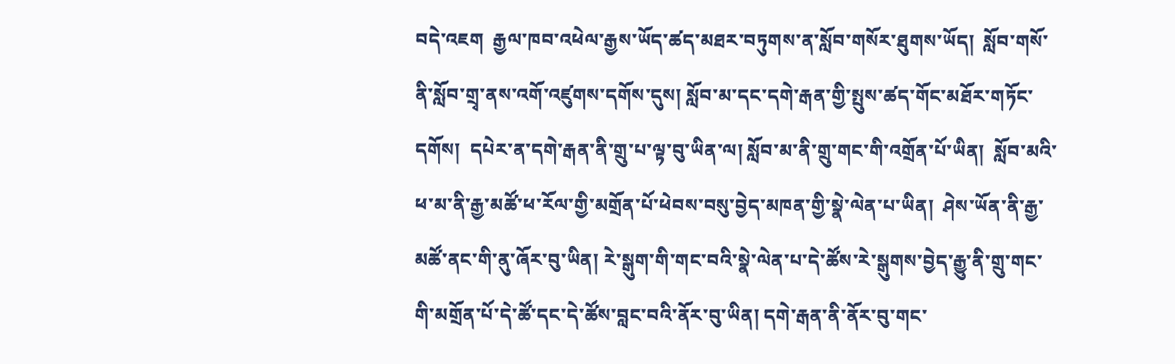བདེ་འཇག  རྒྱལ་ཁབ་འཕེལ་རྒྱས་ཡོད་ཚད་མཐར་བཏུགས་ན་སློབ་གསོར་ཐུགས་ཡོད།  སློབ་གསོ་ནི་སློབ་གྲྭ་ནས་འགོ་འཛུགས་དགོས་དུས། སློབ་མ་དང་དགེ་རྒན་གྱི་སྤུས་ཚད་གོང་མཐོར་གཏོང་དགོས།  དཔེར་ན་དགེ་རྒན་ནི་གྲུ་པ་ལྟ་བུ་ཡིན་ལ། སློབ་མ་ནི་གྲུ་གང་གི་འགྲོན་པོ་ཡིན།  སློབ་མའི་ཕ་མ་ནི་རྒྱ་མཚོ་ཕ་རོལ་གྱི་མགྲོན་པོ་ཕེབས་བསུ་བྱེད་མཁན་གྱི་སྣེ་ལེན་པ་ཡིན།  ཤེས་ཡོན་ནི་རྒྱ་མཚོ་ནང་གི་ནུ་ཞོར་བུ་ཡིན། རེ་སྒུག་གི་གང་བའི་སྣེ་ལེན་པ་དེ་ཚོས་རེ་སྒུགས་བྱེད་རྒྱུ་ནི་གྲུ་གང་གི་མགྲོན་པོ་དེ་ཚོ་དང་དེ་ཚོས་བླང་བའི་ནོར་བུ་ཡིན། དགེ་རྒན་ནི་ནོར་བུ་གང་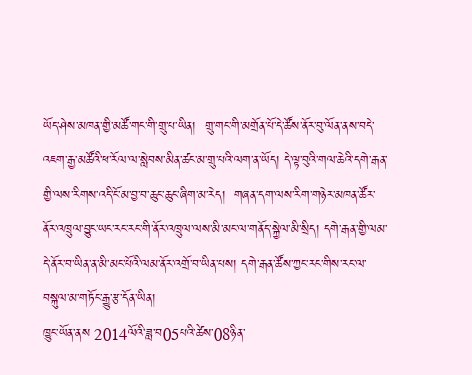ཡོད་ཤེས་མཁན་གྱི་མཚོ་གང་གི་གྲུ་པ་ཡིན།  གྲུ་གང་གི་མགྲོན་པོ་དེ་ཚོས་ནོར་བུ་ལོན་ནས་བདེ་འཇག་རྒྱ་མཚོའི་ཕ་རོལ་ལ་སླེབས་མིན་ཚང་མ་གྲུ་པའི་ལག་ན་ཡོད། དེ་ལྟ་བུའི་གལ་ཆེའི་དགེ་རྒན་གྱི་ལས་རིགས་འདི་ངོ་མ་བྱ་བ་ཆུང་ཆུང་ཞིག་མ་རེད།  གཞན་དག་ལས་རིག་གཉེར་མཁན་ཚོར་ནོར་འཁྲུལ་བྱུང་ཡང་རང་རང་གི་ནོར་འཁྲུལ་ལས་མི་མང་ལ་གནོད་སྐྱེལ་མི་སྲིད། དགེ་རྒན་གྱི་ལམ་དེ་ནོར་བ་ཡིན་ན་མི་མང་པོའི་ལམ་ནོར་འགྲོ་བ་ཡིན་པས། དགེ་རྒན་ཚོས་ཀྱང་རང་གིས་རང་ལ་བསྐུལ་མ་གཏོང་རྒྱུ་རྩ་དོན་ཡིན།
ཁྱུང་ཡོན་ནས 2014ལོའི་ཟླ་བ05པའི་ཚེས་08ཉིན་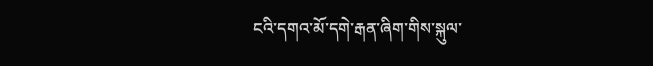ངའི་དགའ་མོ་དགེ་རྒན་ཞིག་གིས་སྐུལ་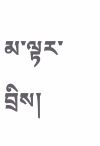མ་ལྟར་བྲིས།